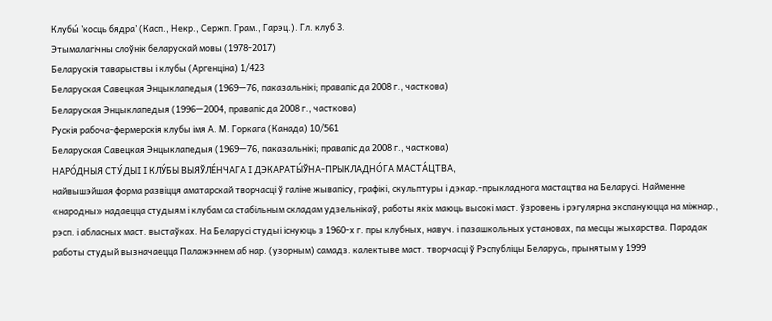Клубы́ ’косць бядра’ (Касп., Некр., Сержп. Грам., Гарэц.). Гл. клуб 3.
Этымалагічны слоўнік беларускай мовы (1978-2017)
Беларускія таварыствы і клубы (Аргенціна) 1/423
Беларуская Савецкая Энцыклапедыя (1969—76, паказальнікі; правапіс да 2008 г., часткова)
Беларуская Энцыклапедыя (1996—2004, правапіс да 2008 г., часткова)
Рускія рабоча-фермерскія клубы імя А. М. Горкага (Канада) 10/561
Беларуская Савецкая Энцыклапедыя (1969—76, паказальнікі; правапіс да 2008 г., часткова)
НАРО́ДНЫЯ СТУ́ДЫІ І КЛУ́БЫ ВЫЯЎЛЕ́НЧАГА І ДЭКАРАТЫ́ЎНА-ПРЫКЛАДНО́ГА МАСТА́ЦТВА,
найвышэйшая форма развіцця аматарскай творчасці ў галіне жывапісу, графікі, скульптуры і дэкар.-прыкладнога мастацтва на Беларусі. Найменне «народны» надаецца студыям і клубам са стабільным складам удзельнікаў, работы якіх маюць высокі маст. ўзровень і рэгулярна экспануюцца на міжнар., рэсп. і абласных маст. выстаўках. На Беларусі студыі існуюць з 1960-х г. пры клубных, навуч. і пазашкольных установах, па месцы жыхарства. Парадак работы студый вызначаецца Палажэннем аб нар. (узорным) самадз. калектыве маст. творчасці ў Рэспубліцы Беларусь, прынятым у 1999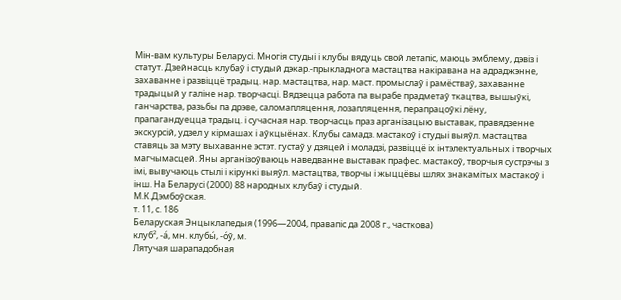Мін-вам культуры Беларусі. Многія студыі і клубы вядуць свой летапіс, маюць эмблему, дэвіз і статут. Дзейнасць клубаў і студый дэкар.-прыкладнога мастацтва накіравана на адраджэнне, захаванне і развіццё традыц. нар. мастацтва, нар. маст. промыслаў і рамёстваў, захаванне традыцый у галіне нар. творчасці. Вядзецца работа па вырабе прадметаў ткацтва, вышыўкі, ганчарства, разьбы па дрэве, саломапляцення, лозапляцення, перапрацоўкі лёну, прапагандуецца традыц. і сучасная нар. творчасць праз арганізацыю выставак, правядзенне экскурсій, удзел у кірмашах і аўкцыёнах. Клубы самадз. мастакоў і студыі выяўл. мастацтва ставяць за мэту выхаванне эстэт. густаў у дзяцей і моладзі, развіццё іх інтэлектуальных і творчых магчымасцей. Яны арганізоўваюць наведванне выставак прафес. мастакоў, творчыя сустрэчы з імі, вывучаюць стылі і кірункі выяўл. мастацтва, творчы і жыццёвы шлях знакамітых мастакоў і інш. На Беларусі (2000) 88 народных клубаў і студый.
М.К.Дэмбоўская.
т. 11, с. 186
Беларуская Энцыклапедыя (1996—2004, правапіс да 2008 г., часткова)
клуб², -а́, мн. клубы́, -о́ў, м.
Лятучая шарападобная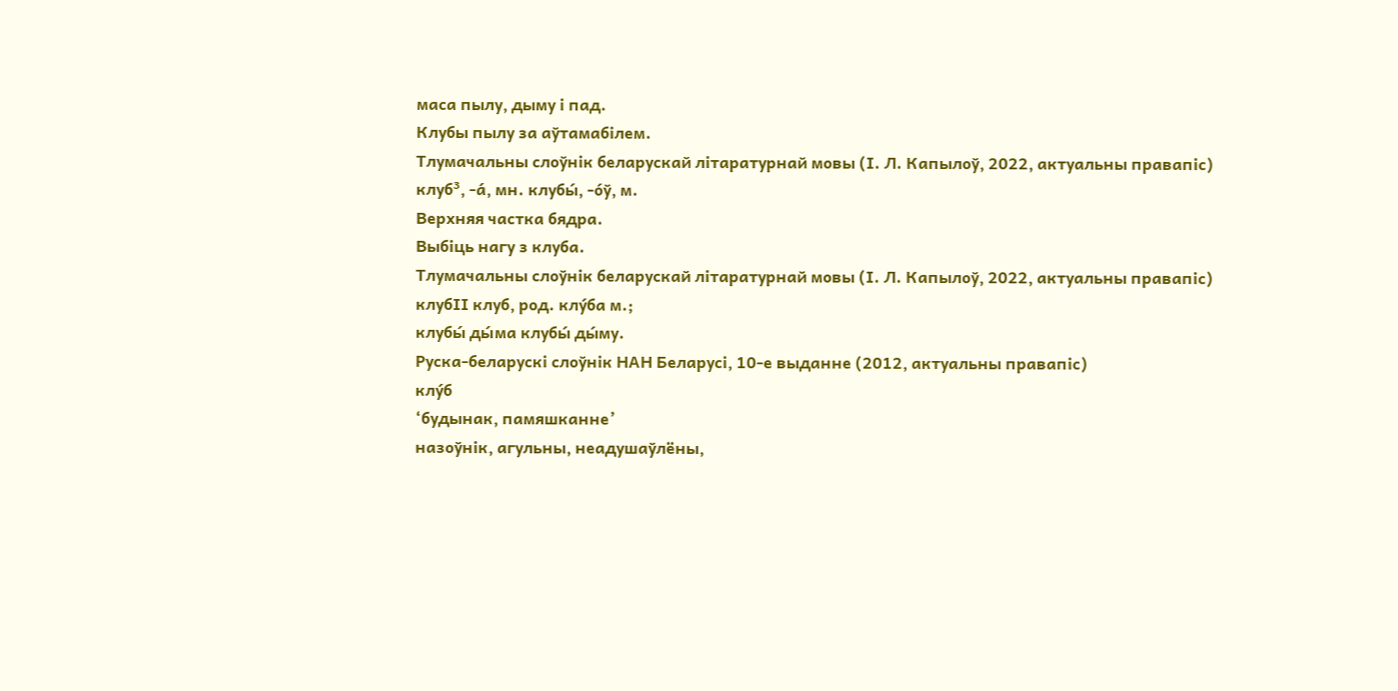маса пылу, дыму і пад.
Клубы пылу за аўтамабілем.
Тлумачальны слоўнік беларускай літаратурнай мовы (І. Л. Капылоў, 2022, актуальны правапіс)
клуб³, -а́, мн. клубы́, -о́ў, м.
Верхняя частка бядра.
Выбіць нагу з клуба.
Тлумачальны слоўнік беларускай літаратурнай мовы (І. Л. Капылоў, 2022, актуальны правапіс)
клубII клуб, род. клу́ба м.;
клубы́ ды́ма клубы́ ды́му.
Руска-беларускі слоўнік НАН Беларусі, 10-е выданне (2012, актуальны правапіс)
клу́б
‘будынак, памяшканне’
назоўнік, агульны, неадушаўлёны,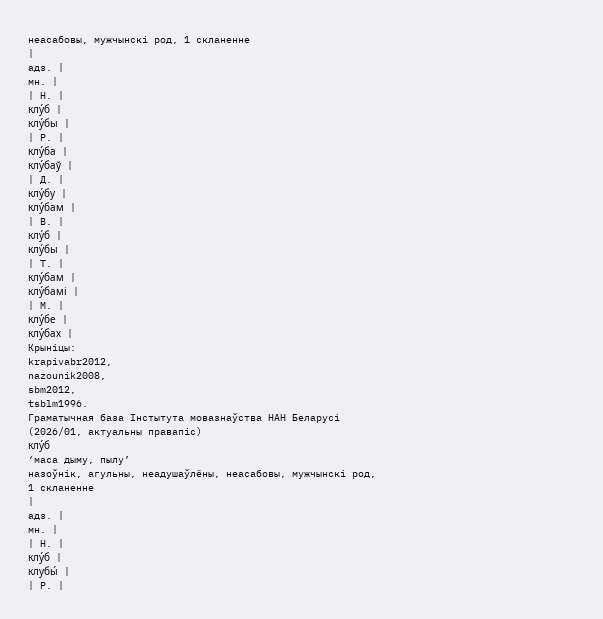неасабовы, мужчынскі род, 1 скланенне
|
адз. |
мн. |
| Н. |
клу́б |
клу́бы |
| Р. |
клу́ба |
клу́баў |
| Д. |
клу́бу |
клу́бам |
| В. |
клу́б |
клу́бы |
| Т. |
клу́бам |
клу́бамі |
| М. |
клу́бе |
клу́бах |
Крыніцы:
krapivabr2012,
nazounik2008,
sbm2012,
tsblm1996.
Граматычная база Інстытута мовазнаўства НАН Беларусі (2026/01, актуальны правапіс)
клу́б
‘маса дыму, пылу’
назоўнік, агульны, неадушаўлёны, неасабовы, мужчынскі род, 1 скланенне
|
адз. |
мн. |
| Н. |
клу́б |
клубы́ |
| Р. |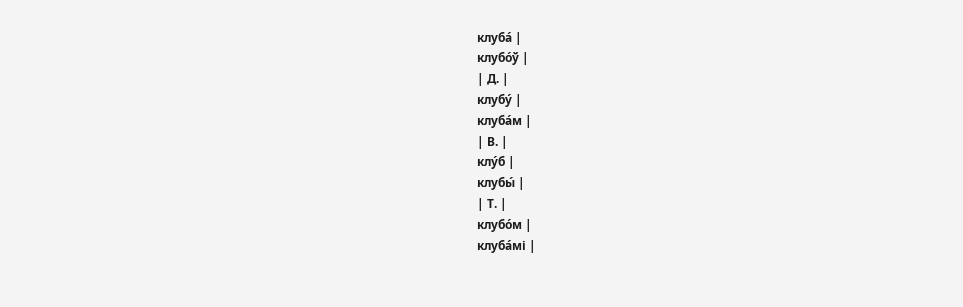клуба́ |
клубо́ў |
| Д. |
клубу́ |
клуба́м |
| В. |
клу́б |
клубы́ |
| Т. |
клубо́м |
клуба́мі |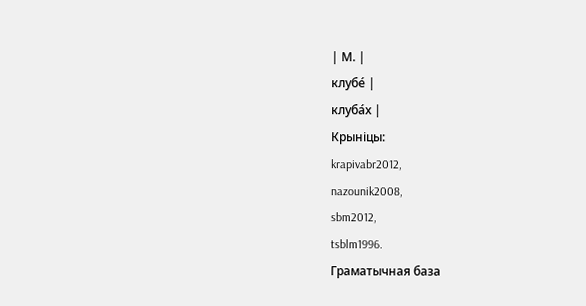| М. |
клубе́ |
клуба́х |
Крыніцы:
krapivabr2012,
nazounik2008,
sbm2012,
tsblm1996.
Граматычная база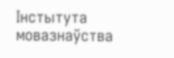Інстытута мовазнаўства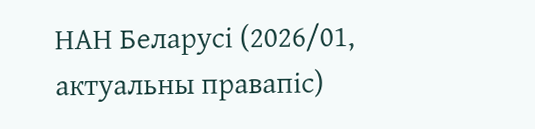НАН Беларусі (2026/01, актуальны правапіс)